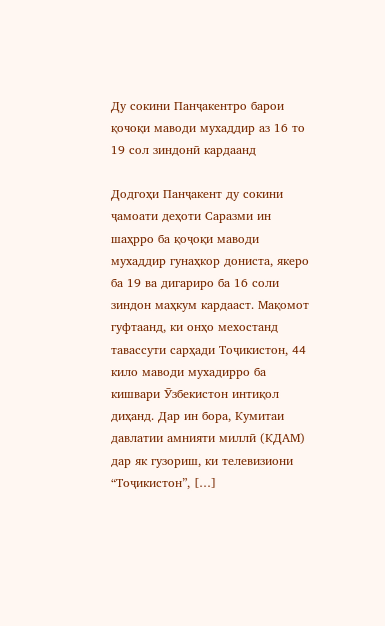Ду сокини Панҷакентро барои қочоқи маводи мухаддир аз 16 то 19 сол зиндонӣ кардаанд

Додгоҳи Панҷакент ду сокини ҷамоати деҳоти Саразми ин шаҳрро ба қоҷоқи маводи мухаддир гунаҳкор дониста, якеро ба 19 ва дигариро ба 16 соли зиндон маҳкум кардааст. Мақомот гуфтаанд, ки онҳо мехостанд тавассути сарҳади Тоҷикистон, 44 кило маводи мухадирро ба кишвари Ӯзбекистон интиқол диҳанд. Дар ин бора, Кумитаи давлатии амнияти миллӣ (КДАМ)  дар як гузориш, ки телевизиони “Тоҷикистон”, […]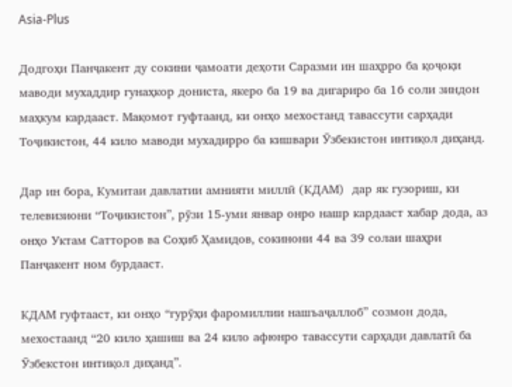Asia-Plus

Додгоҳи Панҷакент ду сокини ҷамоати деҳоти Саразми ин шаҳрро ба қоҷоқи маводи мухаддир гунаҳкор дониста, якеро ба 19 ва дигариро ба 16 соли зиндон маҳкум кардааст. Мақомот гуфтаанд, ки онҳо мехостанд тавассути сарҳади Тоҷикистон, 44 кило маводи мухадирро ба кишвари Ӯзбекистон интиқол диҳанд.

Дар ин бора, Кумитаи давлатии амнияти миллӣ (КДАМ)  дар як гузориш, ки телевизиони “Тоҷикистон”, рӯзи 15-уми январ онро нашр кардааст хабар дода, аз онҳо Уктам Сатторов ва Соҳиб Ҳамидов, сокинони 44 ва 39 солаи шаҳри Панҷакент ном бурдааст.

КДАМ гуфтааст, ки онҳо “гурӯҳи фаромиллии нашъаҷаллоб” созмон дода, мехостаанд “20 кило ҳашиш ва 24 кило афюнро тавассути сарҳади давлатӣ ба Ӯзбекстон интиқол диҳанд”.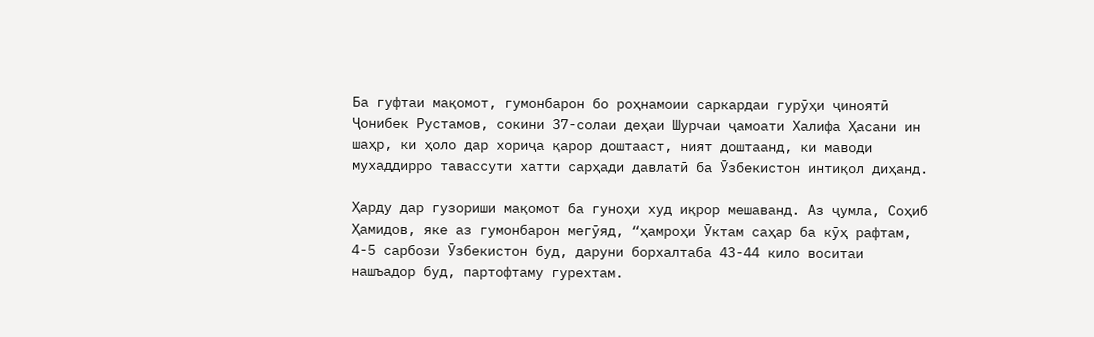Ба гуфтаи мақомот, гумонбарон бо роҳнамоии саркардаи гурӯҳи ҷиноятӣ Ҷонибек Рустамов, сокини 37-солаи деҳаи Шурчаи ҷамоати Халифа Ҳасани ин шаҳр, ки ҳоло дар хориҷа қарор доштааст, ният доштаанд, ки маводи мухаддирро тавассути хатти сарҳади давлатӣ ба Ӯзбекистон интиқол диҳанд.

Ҳарду дар гузориши мақомот ба гуноҳи худ иқрор мешаванд. Аз ҷумла, Соҳиб Ҳамидов, яке аз гумонбарон мегӯяд, “ҳамроҳи Ӯктам саҳар ба кӯҳ рафтам, 4-5 сарбози Ӯзбекистон буд, даруни борхалтаба 43-44 кило воситаи нашъадор буд, партофтаму гурехтам.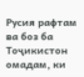Русия рафтам ва боз ба Тоҷикистон омадам, ки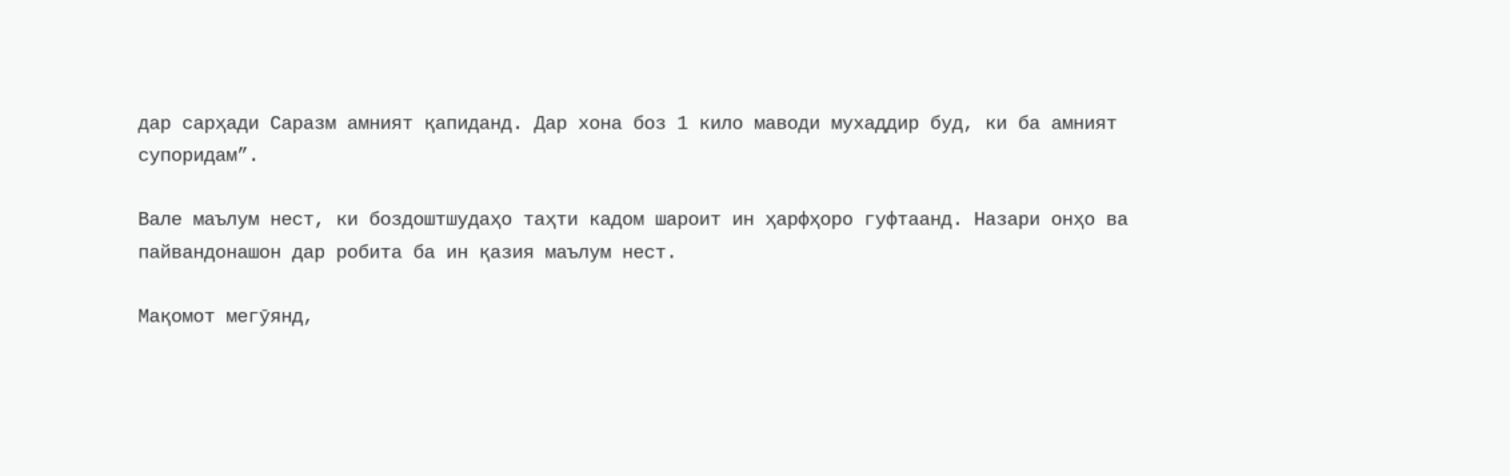дар сарҳади Саразм амният қапиданд. Дар хона боз 1 кило маводи мухаддир буд, ки ба амният супоридам”.

Вале маълум нест, ки боздоштшудаҳо таҳти кадом шароит ин ҳарфҳоро гуфтаанд. Назари онҳо ва пайвандонашон дар робита ба ин қазия маълум нест.

Мақомот мегӯянд,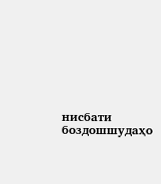нисбати боздошшудаҳо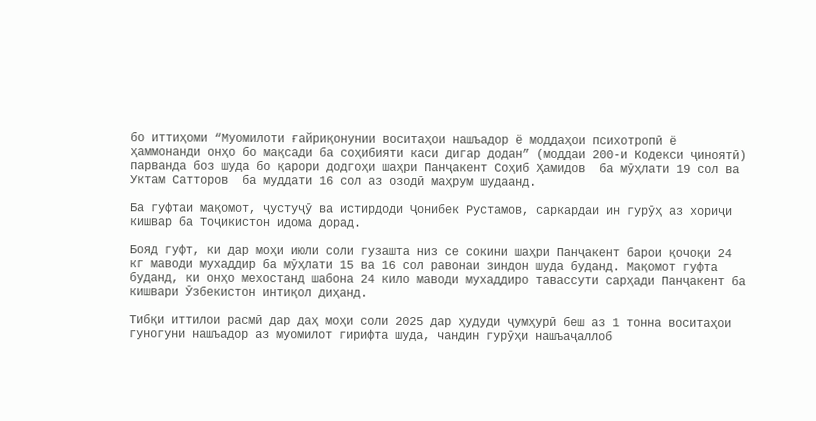бо иттиҳоми “Муомилоти ғайриқонунии воситаҳои нашъадор ё моддаҳои психотропӣ ё ҳаммонанди онҳо бо мақсади ба соҳибияти каси дигар додан” (моддаи 200-и Кодекси ҷиноятӣ) парванда боз шуда бо қарори додгоҳи шаҳри Панҷакент Соҳиб Ҳамидов  ба мӯҳлати 19 сол ва Уктам Сатторов  ба муддати 16 сол аз озодӣ маҳрум шудаанд.

Ба гуфтаи мақомот, ҷустуҷӯ ва истирдоди Ҷонибек Рустамов, саркардаи ин гурӯҳ аз хориҷи кишвар ба Тоҷикистон идома дорад.

Бояд гуфт, ки дар моҳи июли соли гузашта низ се сокини шаҳри Панҷакент барои қочоқи 24 кг маводи мухаддир ба мӯҳлати 15 ва 16 сол равонаи зиндон шуда буданд. Мақомот гуфта буданд, ки онҳо мехостанд шабона 24 кило маводи мухаддиро тавассути сарҳади Панҷакент ба кишвари Ӯзбекистон интиқол диҳанд.

Тибқи иттилои расмӣ дар даҳ моҳи соли 2025 дар ҳудуди ҷумҳурӣ беш аз 1 тонна воситаҳои гуногуни нашъадор аз муомилот гирифта шуда, чандин гурӯҳи нашъаҷаллоб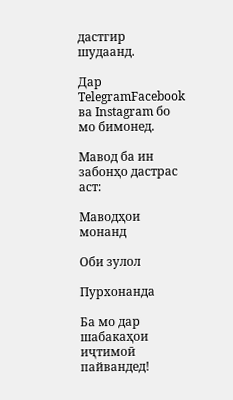дастгир шудаанд.

Дар TelegramFacebook ва Instagram бо мо бимонед.

Мавод ба ин забонҳо дастрас аст:

Маводҳои монанд

Оби зулол

Пурхонанда

Ба мо дар шабакаҳои иҷтимоӣ пайвандед!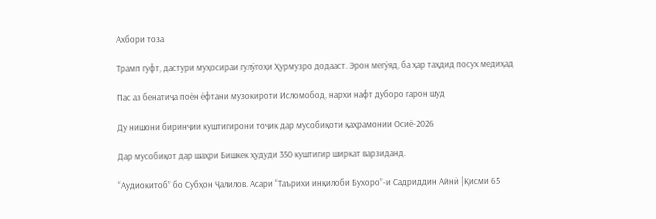Ахбори тоза

Трамп гуфт, дастури муҳосираи гулӯгоҳи Ҳурмузро додааст. Эрон мегӯяд, ба ҳар таҳдид посух медиҳад

Пас аз бенатиҷа поён ёфтани музокироти Исломобод, нархи нафт дуборо гарон шуд

Ду нишони биринҷии куштигирони тоҷик дар мусобиқоти қаҳрамонии Осиё-2026

Дар мусобиқот дар шаҳри Бишкек ҳудуди 350 куштигир ширкат варзиданд.

“Аудиокитоб” бо Субҳон Ҷалилов. Асари “Таърихи инқилоби Бухоро”-и Садриддин Айнӣ |Қисми 65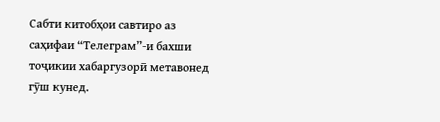Cабти китобҳои савтиро аз саҳифаи “Телеграм”-и бахши тоҷикии хабаргузорӣ метавонед гӯш кунед.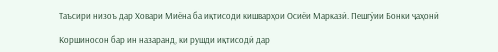Таъсири низоъ дар Ховари Миёна ба иқтисоди кишварҳои Осиёи Марказӣ. Пешгӯии Бонки ҷаҳонӣ

Коршиносон бар ин назаранд, ки рушди иқтисодӣ дар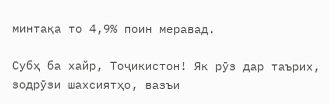минтақа то 4,9% поин меравад.

Субҳ ба хайр, Тоҷикистон! Як рӯз дар таърих, зодрӯзи шахсиятҳо, вазъи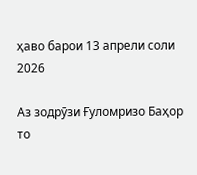ҳаво барои 13 апрели соли 2026

Аз зодрӯзи Ғуломризо Баҳор то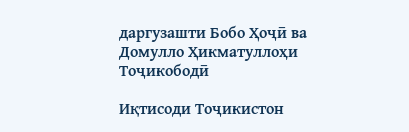даргузашти Бобо Ҳоҷӣ ва Домулло Ҳикматуллоҳи Тоҷикободӣ

Иқтисоди Тоҷикистон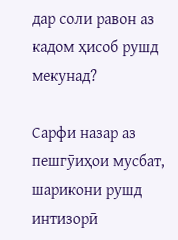дар соли равон аз кадом ҳисоб рушд мекунад?

Сарфи назар аз пешгӯиҳои мусбат, шарикони рушд интизорӣ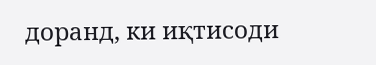доранд, ки иқтисоди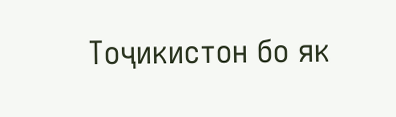Тоҷикистон бо як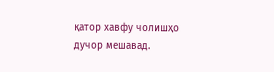қатор хавфу чолишҳо дучор мешавад.